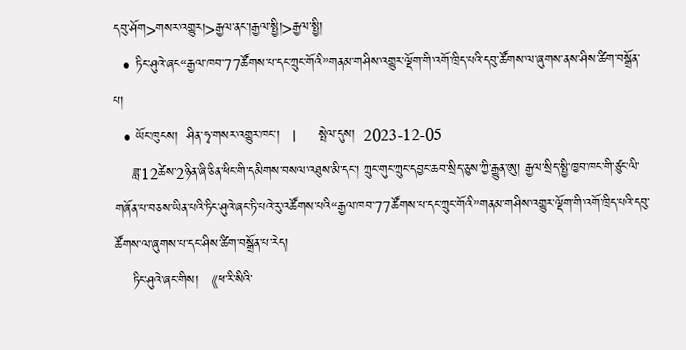དབུ་ཤོག>གསར་འགྱུར།>རྒྱལ་ནང་།རྒྱལ་སྤྱི།>རྒྱལ་སྤྱི།
  • ཏིང་ཤུའེ་ཞང“རྒྱལ་ཁབ་77ཚོགས་པ་དང་ཀྲུང་གོའི”གནམ་གཤིས་འགྱུར་ལྡོག་གི་འགོ་ཁྲིད་པའི་དབུ་ཚོགས་ལ་ཞུགས་ནས་ཤིས་ཚིག་བསྒྲོན་པ།
  • ཡོང་ཁུངས།  ཤིན་ཧྭ་གསར་འགྱུར་ཁང་།   |     སྤེལ་དུས།  2023-12-05
    ཟླ་12ཚེས་2ཉིན་ཞི་ཅིན་ཕིང་གི་དམིགས་བསལ་འཐུས་མི་དང་། ཀྲུང་གུང་ཀྲུང་དབྱང་ཆབ་སྲིད་ཅུས་ཀྱི་རྒྱུན་ཨུ། རྒྱལ་སྲིད་སྤྱི་ཁྱབ་ཁང་གི་ཙུང་ལི་གཞོན་པ་བཅས་ཡིན་པའི་ཏིང་ཤུའེ་ཞང་ཏི་པའེ་རུ་འཚོགས་པའི“རྒྱལ་ཁབ་77ཚོགས་པ་དང་ཀྲུང་གོའི”གནམ་གཤིས་འགྱུར་ལྡོག་གི་འགོ་ཁྲིད་པའི་དབུ་ཚོགས་ལ་ཞུགས་པ་དང་ཤིས་ཚིག་བསྒྲོན་པ་རེད།
    ཏིང་ཤུའེ་ཞང་གིས། 《ཕ་རི་སིའི་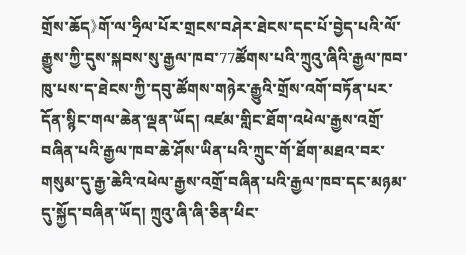གྲོས་ཆོད》གོ་ལ་ཧྲིལ་པོར་གྲངས་བཤེར་ཐེངས་དང་པོ་བྱེད་པའི་ལོ་རྒྱུས་ཀྱི་དུས་སྐབས་སུ་རྒྱལ་ཁབ་77ཚོགས་པའི་ཀྲུའུ་ཞིའི་རྒྱལ་ཁབ་ཁུ་པས་ད་ཐེངས་ཀྱི་དབུ་ཚོགས་གཉེར་རྒྱུའི་གྲོས་འགོ་བཏོན་པར་དོན་སྙིང་གལ་ཆེན་ལྡན་ཡོད། འཛམ་གླིང་ཐོག་འཕེལ་རྒྱས་འགྲོ་བཞིན་པའི་རྒྱལ་ཁབ་ཆེ་ཤོས་ཡིན་པའི་ཀྲུང་གོ་ཐོག་མཐའ་བར་གསུམ་དུ་རྒྱ་ཆེའི་འཕེལ་རྒྱས་འགྲོ་བཞིན་པའི་རྒྱལ་ཁབ་དང་མཉམ་དུ་སྐྱོད་བཞིན་ཡོད། ཀྲུའུ་ཞི་ཞི་ཅིན་ཕིང་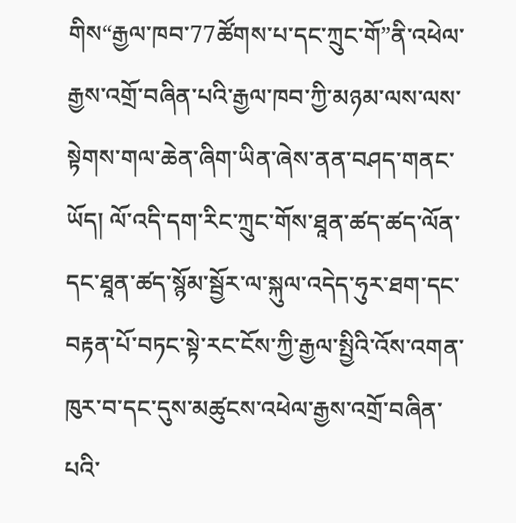གིས“རྒྱལ་ཁབ་77ཚོགས་པ་དང་ཀྲུང་གོ”ནི་འཕེལ་རྒྱས་འགྲོ་བཞིན་པའི་རྒྱལ་ཁབ་ཀྱི་མཉམ་ལས་ལས་སྟེགས་གལ་ཆེན་ཞིག་ཡིན་ཞེས་ནན་བཤད་གནང་ཡོད། ལོ་འདི་དག་རིང་ཀྲུང་གོས་ཐཱན་ཚད་ཚད་ལོན་དང་ཐཱན་ཚད་སྙོམ་སྦྱོར་ལ་སྐུལ་འདེད་ཧུར་ཐག་དང་བརྟན་པོ་བཏང་སྟེ་རང་ངོས་ཀྱི་རྒྱལ་སྤྱིའི་འོས་འགན་ཁུར་བ་དང་དུས་མཚུངས་འཕེལ་རྒྱས་འགྲོ་བཞིན་པའི་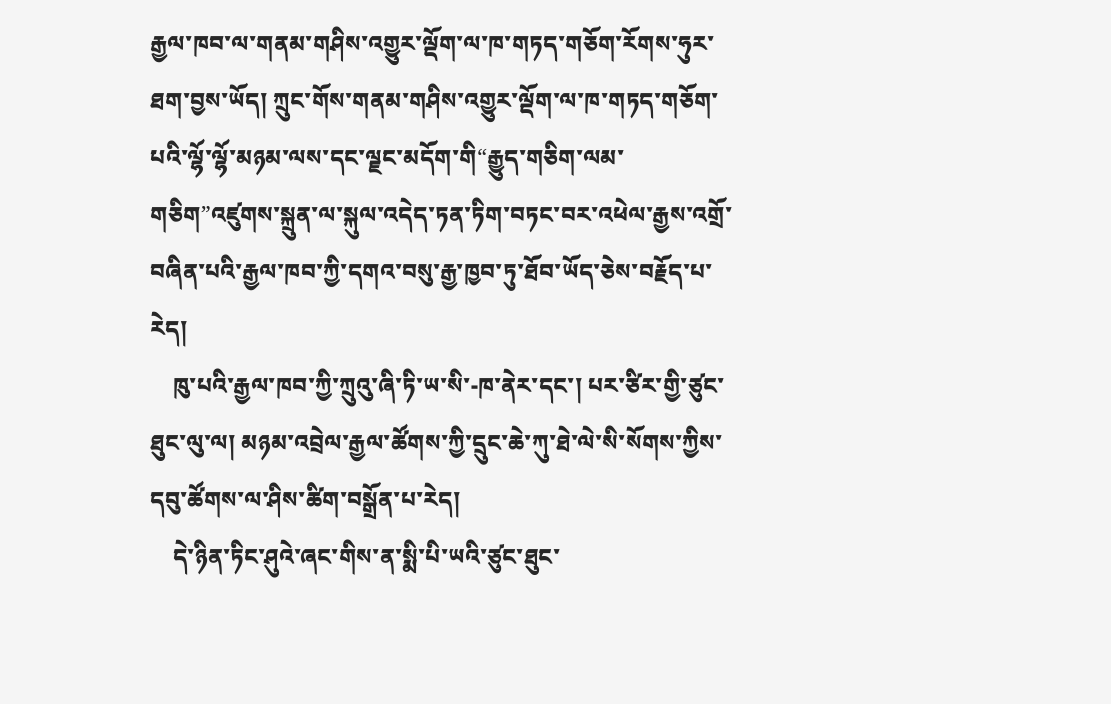རྒྱལ་ཁབ་ལ་གནམ་གཤིས་འགྱུར་ལྡོག་ལ་ཁ་གཏད་གཅོག་རོགས་ཧུར་ཐག་བྱས་ཡོད། ཀྲུང་གོས་གནམ་གཤིས་འགྱུར་ལྡོག་ལ་ཁ་གཏད་གཅོག་པའི་ལྷོ་ལྷོ་མཉམ་ལས་དང་ལྗང་མདོག་གི“རྒྱུད་གཅིག་ལམ་གཅིག”འཛུགས་སྐྲུན་ལ་སྐུལ་འདེད་ཏན་ཏིག་བཏང་བར་འཕེལ་རྒྱས་འགྲོ་བཞིན་པའི་རྒྱལ་ཁབ་ཀྱི་དགའ་བསུ་རྒྱ་ཁྱབ་ཏུ་ཐོབ་ཡོད་ཅེས་བརྗོད་པ་རེད།
    ཁུ་པའི་རྒྱལ་ཁབ་ཀྱི་ཀྲུའུ་ཞི་ཏི་ཡ་སི་-ཁ་ནེར་དང་། པར་ཙིར་གྱི་ཙུང་ཐུང་ལུ་ལ། མཉམ་འབྲེལ་རྒྱལ་ཚོགས་ཀྱི་དྲུང་ཆེ་ཀུ་ཐེ་ལེ་སི་སོགས་ཀྱིས་དབུ་ཚོགས་ལ་ཤིས་ཚིག་བསྒྲོན་པ་རེད།
    དེ་ཉིན་ཏིང་ཤུའེ་ཞང་གིས་ན་སྨི་པི་ཡའི་ཙུང་ཐུང་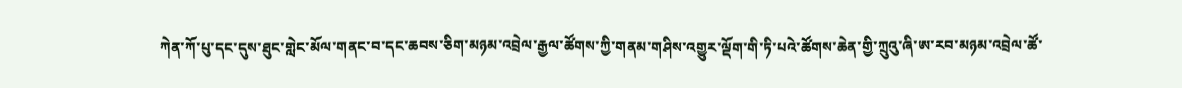ཀེན་ཀོ་པུ་དང་དུས་ཐུང་གླེང་མོལ་གནང་བ་དང་ཆབས་ཅིག་མཉམ་འབྲེལ་རྒྱལ་ཚོགས་ཀྱི་གནམ་གཤིས་འགྱུར་ལྡོག་གི་ཏི་པའེ་ཚོགས་ཆེན་གྱི་ཀྲུའུ་ཞི་ཨ་རབ་མཉམ་འབྲེལ་ཚོ་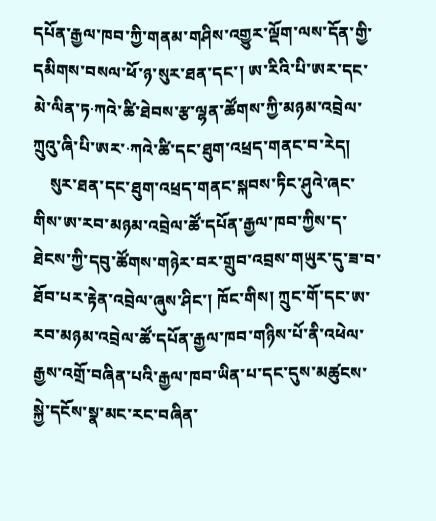དཔོན་རྒྱལ་ཁབ་ཀྱི་གནམ་གཤིས་འགྱུར་ལྡོག་ལས་དོན་གྱི་དམིགས་བསལ་ཕོ་ཉ་སུར་ཐན་དང་། ཨ་རིའི་པི་ཨར་དང་མེ་ལིན་ཏ·ཀའེ་ཚི་ཐེབས་རྩ་ལྷན་ཚོགས་ཀྱི་མཉམ་འབྲེལ་ཀྲུའུ་ཞི་པི་ཨར་·ཀའེ་ཚི་དང་ཐུག་འཕྲད་གནང་བ་རེད།
    སུར་ཐན་དང་ཐུག་འཕྲད་གནང་སྐབས་ཏིང་ཤུའེ་ཞང་གིས་ཨ་རབ་མཉམ་འབྲེལ་ཚོ་དཔོན་རྒྱལ་ཁབ་ཀྱིས་ད་ཐེངས་ཀྱི་དབུ་ཚོགས་གཉེར་བར་གྲུབ་འབྲས་གཡུར་དུ་ཟ་བ་ཐོབ་པར་རྟེན་འབྲེལ་ཞུས་ཤིང་། ཁོང་གིས། ཀྲུང་གོ་དང་ཨ་རབ་མཉམ་འབྲེལ་ཚོ་དཔོན་རྒྱལ་ཁབ་གཉིས་པོ་ནི་འཕེལ་རྒྱས་འགྲོ་བཞིན་པའི་རྒྱལ་ཁབ་ཡིན་པ་དང་དུས་མཚུངས་སྐྱེ་དངོས་སྣ་མང་རང་བཞིན་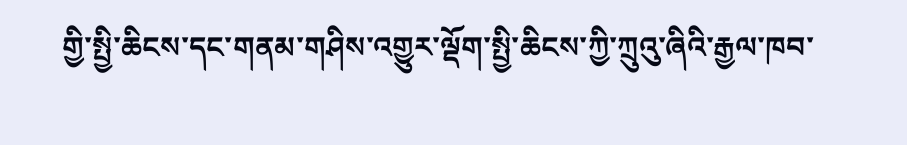གྱི་སྤྱི་ཆིངས་དང་གནམ་གཤིས་འགྱུར་ལྡོག་སྤྱི་ཆིངས་ཀྱི་ཀྲུའུ་ཞིའི་རྒྱལ་ཁབ་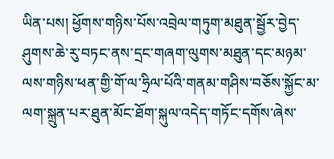ཡིན་པས། ཕྱོགས་གཉིས་པོས་འབྲེལ་གཏུག་མཐུན་སྦྱོར་བྱེད་ཤུགས་ཆེ་རུ་བཏང་ནས་དྲང་གཞག་ལུགས་མཐུན་དང་མཉམ་ལས་གཉིས་ཕན་གྱི་གོ་ལ་ཧྲིལ་པོའི་གནམ་གཤིས་བཅོས་སྐྱོང་མ་ལག་སྐྲུན་པར་ཐུན་མོང་ཐོག་སྐུལ་འདེད་གཏོང་དགོས་ཞེས་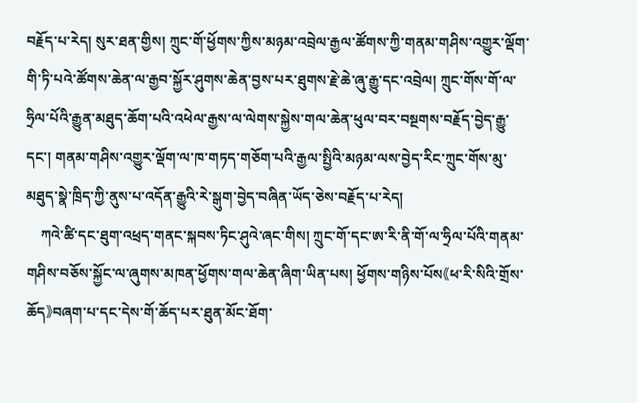བརྗོད་པ་རེད། སུར་ཐན་གྱིས། ཀྲུང་གོ་ཕྱོགས་ཀྱིས་མཉམ་འབྲེལ་རྒྱལ་ཚོགས་ཀྱི་གནམ་གཤིས་འགྱུར་ལྡོག་གི་ཏི་པའེ་ཚོགས་ཆེན་ལ་རྒྱབ་སྐྱོར་ཤུགས་ཆེན་བྱས་པར་ཐུགས་རྗེ་ཆེ་ཞུ་རྒྱུ་དང་འབྲེལ། ཀྲུང་གོས་གོ་ལ་ཧྲིལ་པོའི་རྒྱུན་མཐུད་ཆོག་པའི་འཕེལ་རྒྱས་ལ་ལེགས་སྐྱེས་གལ་ཆེན་ཕུལ་བར་བསྔགས་བརྗོད་བྱེད་རྒྱུ་དང་། གནམ་གཤིས་འགྱུར་ལྡོག་ལ་ཁ་གཏད་གཅོག་པའི་རྒྱལ་སྤྱིའི་མཉམ་ལས་བྱེད་རིང་ཀྲུང་གོས་མུ་མཐུད་སྣེ་ཁྲིད་ཀྱི་ནུས་པ་འདོན་རྒྱུའི་རེ་སྒུག་བྱེད་བཞིན་ཡོད་ཅེས་བརྗོད་པ་རེད།
    ཀའེ་ཚི་དང་ཐུག་འཕྲད་གནང་སྐབས་ཏིང་ཤུའེ་ཞང་གིས། ཀྲུང་གོ་དང་ཨ་རི་ནི་གོ་ལ་ཧྲིལ་པོའི་གནམ་གཤིས་བཅོས་སྐྱོང་ལ་ཞུགས་མཁན་ཕྱོགས་གལ་ཆེན་ཞིག་ཡིན་པས། ཕྱོགས་གཉིས་པོས《ཕ་རི་སིའི་གྲོས་ཆོད》བཞག་པ་དང་དེས་གོ་ཆོད་པར་ཐུན་མོང་ཐོག་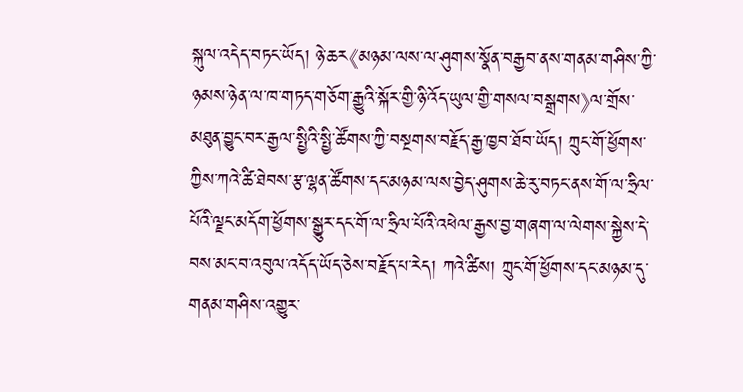སྐུལ་འདེད་བཏང་ཡོད། ཉེ་ཆར《མཉམ་ལས་ལ་ཤུགས་སྣོན་བརྒྱབ་ནས་གནམ་གཤིས་ཀྱི་ཉམས་ཉེན་ལ་ཁ་གཏད་གཅོག་རྒྱུའི་སྐོར་གྱི་ཉི་འོད་ཡུལ་གྱི་གསལ་བསྒྲགས》ལ་གྲོས་མཐུན་བྱུང་བར་རྒྱལ་སྤྱིའི་སྤྱི་ཚོགས་ཀྱི་བསྔགས་བརྗོད་རྒྱ་ཁྱབ་ཐོབ་ཡོད། ཀྲུང་གོ་ཕྱོགས་ཀྱིས་ཀའེ་ཚི་ཐེབས་རྩ་ལྷན་ཚོགས་དང་མཉམ་ལས་བྱེད་ཤུགས་ཆེ་རུ་བཏང་ནས་གོ་ལ་ཧྲིལ་པོའི་ལྗང་མདོག་ཕྱོགས་སྒྱུར་དང་གོ་ལ་ཧྲིལ་པོའི་འཕེལ་རྒྱས་བྱ་གཞག་ལ་ལེགས་སྐྱེས་དེ་བས་མང་བ་འབུལ་འདོད་ཡོད་ཅེས་བརྗོད་པ་རེད། ཀའེ་ཚིས། ཀྲུང་གོ་ཕྱོགས་དང་མཉམ་དུ་གནམ་གཤིས་འགྱུར་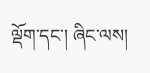ལྡོག་དང་། ཞིང་ལས།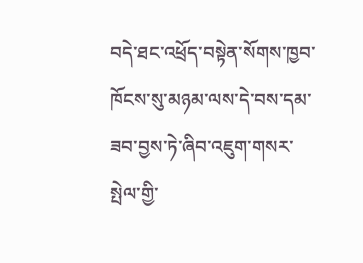བདེ་ཐང་འཕྲོད་བསྟེན་སོགས་ཁྱབ་ཁོངས་སུ་མཉམ་ལས་དེ་བས་དམ་ཟབ་བྱས་ཏེ་ཞིབ་འཇུག་གསར་སྤེལ་གྱི་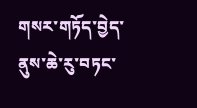གསར་གཏོད་བྱེད་ནུས་ཆེ་རུ་བཏང་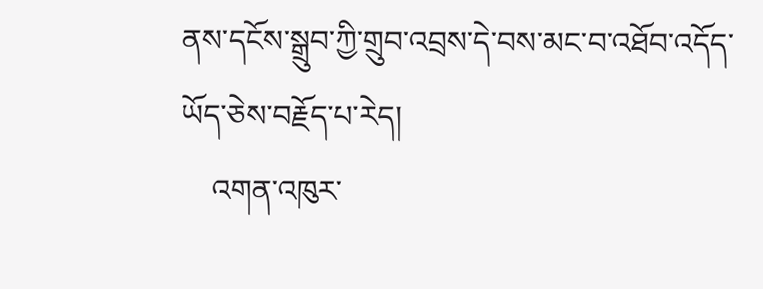ནས་དངོས་སྒྲུབ་ཀྱི་གྲུབ་འབྲས་དེ་བས་མང་བ་འཐོབ་འདོད་ཡོད་ཅེས་བརྗོད་པ་རེད།
    འགན་འཁུར་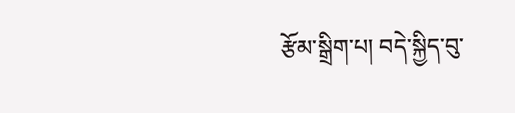རྩོམ་སྒྲིག་པ། བདེ་སྐྱིད་བུ་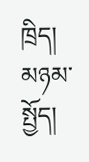ཁྲིད།
མཉམ་སྤྱོད།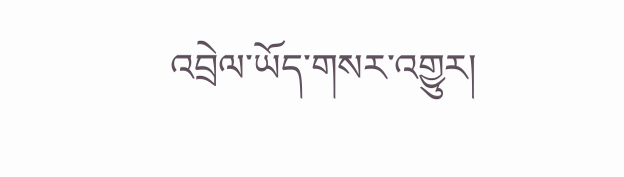འབྲེལ་ཡོད་གསར་འགྱུར།